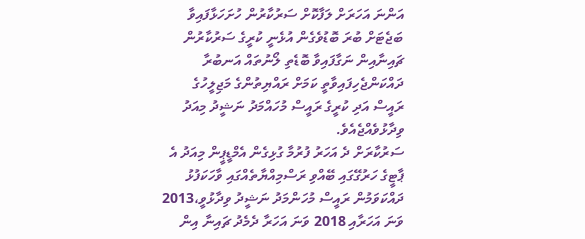އަންނަ އަހަރަށް ލަފާކޮށް ސަރުކާރުން ހުށަހަޅާފައިވާ ބަޖެޓަށް ބުރަ ބޮޑުވެގެން އުޅެނީ ކުރީގެ ސަރުކާރުން ޗައިނާއިން ނަގާފައިވާ ބޮޑެތި ލޯނުތައް އަނބުރާ ދައްކަންޖެހިފައިވާތީ ކަމަށް ރައްޔިތުންގެ މަޖިލީހުގެ ރައީސް އަދި ކުރީގެ ރައީސް މުހައްމަދު ނަޝީދު މިއަދު ވިދާޅުވެއްޖެއެވެ.
ސަރުކާރަށް ދެ އަހަރު ފުރުމާ ގުޅިގެން އެމްޑީޕީން މިއަދު އެ ޕާޓީގެ ހަރުގޭގައި ބޭއްވި ރަސްމިއްޔާތެއްގައި ވާހަކަފުޅު ދައްކަވަމުން ރައީސް މުހަންމަދު ނަޝީދު ވިދާޅުވީ،2013 ވަނަ އަހަރާއި 2018 ވަނަ އަހަރާ ދެމެދު ޗައިނާ އިން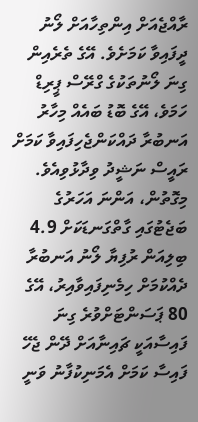ރާއްޖެއަށް އިންތިހާއަށް ލޯނު ދީފައިވާ ކަމަށެވެ. އޭގެ ތެރެއިން ގިނަ ލޯނުތަކުގެ ގްރޭސް ޕީރިޑް ހަމަވެ، އޭގެ ބޮޑު ބައެއް މިހާރު އަނބުރާ ދައްކަންޖެހިފައިވާ ކަމަށް ރައީސް ނަޝީދު ވިދާޅުވިއެވެ.
މިގޮތުން، އަންނަ އަހަރުގެ ބަޖެޓުގައި ގާތްގަނޑަކަށް 4.9 ބިލިއަން ރުފިޔާ ލޯނު އަނބުރާ ދެއްކުމަށް ހިމެނިފައިވާއިރު، އޭގެ 80 ޕަސަންޓަށްވުރެ ގިނަ ފައިސާއަކީ ޗައިނާއަށް ދޭން ޖެހޭ ފައިސާ ކަމަށް އެމަނިކުފާނު ވަނީ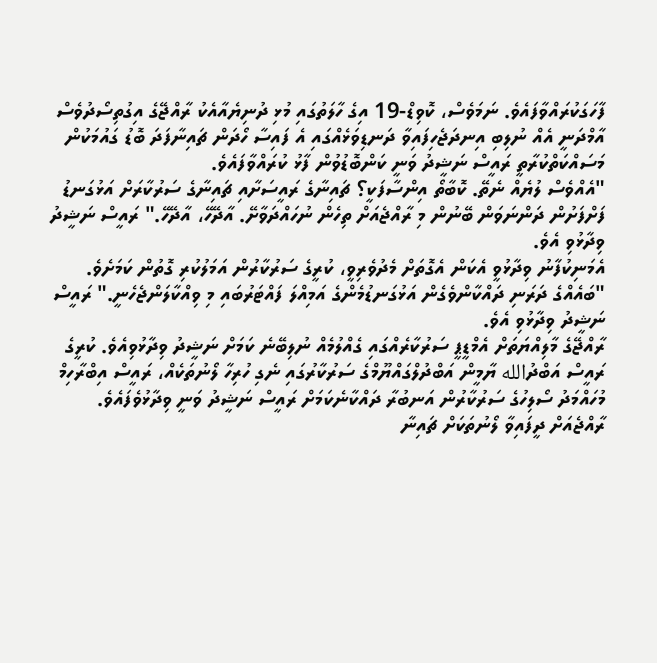ފާހަގަކުރައްވާފައެވެ. ނަމަވެސް، ކޮވިޑް-19 އިގެ ހާލަތުގައި މުޅި ދުނިޔެއާއެކު ރާއްޖޭގެ އިގުތިސޯދުވެސް އާމްދަނީ އެއް ނުލިބި އިނދަޖެހިފައިވާ ދަނޑިވަޅެއްގައި އެ ފައިސާ ހޯދަން ޗައިނާފަދަ ބޮޑު ގައުމަކުން މަސައްކަތްކުރާތީ ރައީސް ނަޝީދު ވަނީ ކަންބޮޑުވުން ފާޅު ކުރައްވާފައެވެ.
"އެއްވެސް ލުޔެއް ނެތޭ. ކޮބާތޯ އިންސާފަކީ؟ ޗައިނާގެ ރައީސަށާއި ޗައިނާގެ ސަރުކާރަށް އަޅުގަނޑު ފަށްފަށުން ދަންނަވަން ބޭނުން މި ރާއްޖެއަށް ތިހެން ނުހައްދަވާށޭ. އާދޭހޭ، އާދޭހޭ." ރައީސް ނަޝީދު ވިދާޅުވި އެވެ.
އެމަނިކުފާނު ވިދާޅުވީ އެކަން އެގޮތަށް މެދުވެރިވީ، ކުރީގެ ސަރުކާރުން އަމަލުކުރި ގޮތުން ކަމަށެވެ.
"ބައެއްގެ ދަރަނި ދައްކާންވެގެން އަޅުގަނޑުމެންގެ އަމިއްލަ ފައްޓަރުބައި މި ވިއްކާލަންޖެހެނީ." ރައީސް ނަޝީދު ވިދާޅުވި އެވެ.
ރާއްޖޭގެ މާލިއްޔަތަށް އެމްޑީޕީ ސަރުކާރެއްގައި ގެއްލުމެއް ނުލިބޭނެ ކަމަށް ނަޝީދު ވިދާޅުވިއެވެ. ކުރީގެ ރައީސް އަބްދުالله ޔާމީން އަބްދުލްގައްޔޫމްގެ ސަރުކާރުގައި ނެގި ހުރިހާ ލޯނުތަކެއް، ރައީސް އިބްރާހިމް މުހައްމަދު ސޯލިހުގެ ސަރުކާރުން އަނބުރާ ދައްކާނެކަމަށް ރައީސް ނަޝީދު ވަނީ ވިދާޅުވެފައެވެ.
ރާއްޖެއަށް ދީފައިވާ ލޯނުތަކަށް ޗައިނާ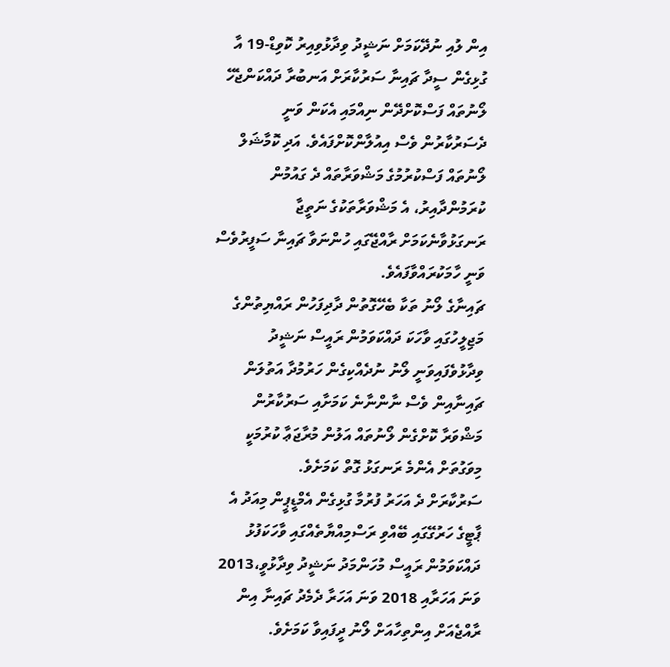އިން ލުއި ނުދޭކަމަށް ނަޝީދު ވިދާޅުވިއިރު ކޮވިޑް-19 އާ ގުޅިގެން ސީދާ ޗައިނާ ސަރުކާރަށް އަނބުރާ ދައްކަންޖެހޭ ލޯނުތައް ފަސްކޮށްދޭން ނިއްމައި އެކަން ވަނީ ދެސަރުކާރުން ވެސް އިއުލާންކޮށްފައެވެ. އަދި ކޮމާޝަލް ލޯނުތައް ފަސްކުރުމުގެ މަޝްވަރާތައް ދެ ގައުމުން ކުރަމުންދާއިރު، އެ މަޝްވަރާތަކުގެ ނަތީޖާ ރަނގަޅުވާނެކަމަށް ރާއްޖޭގައި ހުންނަވާ ޗައިނާ ސަފީރުވެސް ވަނީ ހާމަކުރައްވާފައެވެ.
ޗައިނާގެ ލޯނު ތަކާ ބެހޭގޮތުން ދާދިފަހުން ރައްޔިތުންގެ މަޖިލީހުގައި ވާހަކަ ދައްކަވަމުން ރައީސް ނަޝީދު ވިދާޅުވެފައިވަނީ ލޯނު ނުދެއްކިގެން ހަރުމުދާ އަތުލަން ޗައިނާއިން ވެސް ނާންނާނެ ކަމަށާއި ސަރުކާރުން މަޝްވަރާ ކޮށްގެން ލޯނުތައް އަލުން މުރާޖަޢާ ކުރުމަކީ މިވަގުތަށް އެންމެ ރަނގަޅު ގޮތް ކަމަށެވެ.
ސަރުކާރަށް ދެ އަހަރު ފުރުމާ ގުޅިގެން އެމްޑީޕީން މިއަދު އެ ޕާޓީގެ ހަރުގޭގައި ބޭއްވި ރަސްމިއްޔާތެއްގައި ވާހަކަފުޅު ދައްކަވަމުން ރައީސް މުހަންމަދު ނަޝީދު ވިދާޅުވީ،2013 ވަނަ އަހަރާއި 2018 ވަނަ އަހަރާ ދެމެދު ޗައިނާ އިން ރާއްޖެއަށް އިންތިހާއަށް ލޯނު ދީފައިވާ ކަމަށެވެ.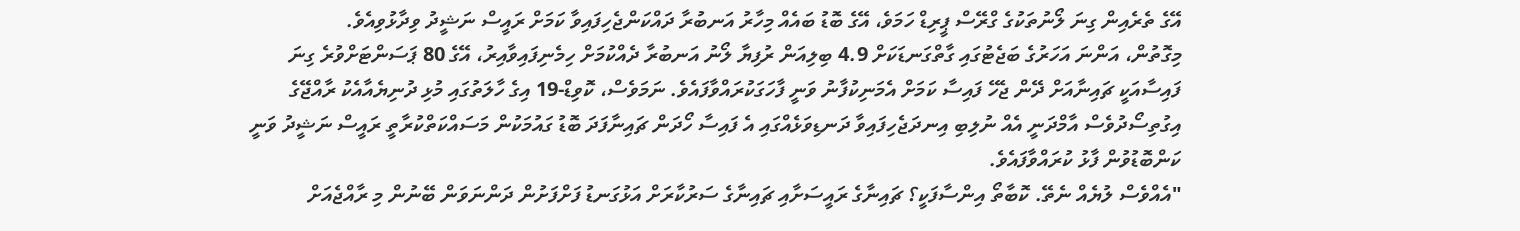އޭގެ ތެރެއިން ގިނަ ލޯނުތަކުގެ ގްރޭސް ޕީރިޑް ހަމަވެ، އޭގެ ބޮޑު ބައެއް މިހާރު އަނބުރާ ދައްކަންޖެހިފައިވާ ކަމަށް ރައީސް ނަޝީދު ވިދާޅުވިއެވެ.
މިގޮތުން، އަންނަ އަހަރުގެ ބަޖެޓުގައި ގާތްގަނޑަކަށް 4.9 ބިލިއަން ރުފިޔާ ލޯނު އަނބުރާ ދެއްކުމަށް ހިމެނިފައިވާއިރު، އޭގެ 80 ޕަސަންޓަށްވުރެ ގިނަ ފައިސާއަކީ ޗައިނާއަށް ދޭން ޖެހޭ ފައިސާ ކަމަށް އެމަނިކުފާނު ވަނީ ފާހަގަކުރައްވާފައެވެ. ނަމަވެސް، ކޮވިޑް-19 އިގެ ހާލަތުގައި މުޅި ދުނިޔެއާއެކު ރާއްޖޭގެ އިގުތިސޯދުވެސް އާމްދަނީ އެއް ނުލިބި އިނދަޖެހިފައިވާ ދަނޑިވަޅެއްގައި އެ ފައިސާ ހޯދަން ޗައިނާފަދަ ބޮޑު ގައުމަކުން މަސައްކަތްކުރާތީ ރައީސް ނަޝީދު ވަނީ ކަންބޮޑުވުން ފާޅު ކުރައްވާފައެވެ.
"އެއްވެސް ލުޔެއް ނެތޭ. ކޮބާތޯ އިންސާފަކީ؟ ޗައިނާގެ ރައީސަށާއި ޗައިނާގެ ސަރުކާރަށް އަޅުގަނޑު ފަށްފަށުން ދަންނަވަން ބޭނުން މި ރާއްޖެއަށް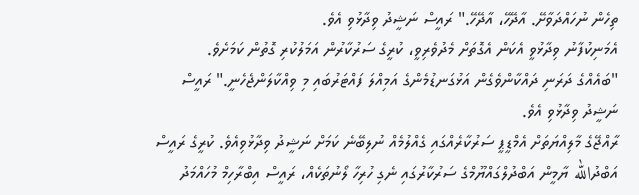ތިހެން ނުހައްދަވާށޭ. އާދޭހޭ، އާދޭހޭ." ރައީސް ނަޝީދު ވިދާޅުވި އެވެ.
އެމަނިކުފާނު ވިދާޅުވީ އެކަން އެގޮތަށް މެދުވެރިވީ، ކުރީގެ ސަރުކާރުން އަމަލުކުރި ގޮތުން ކަމަށެވެ.
"ބައެއްގެ ދަރަނި ދައްކާންވެގެން އަޅުގަނޑުމެންގެ އަމިއްލަ ފައްޓަރުބައި މި ވިއްކާލަންޖެހެނީ." ރައީސް ނަޝީދު ވިދާޅުވި އެވެ.
ރާއްޖޭގެ މާލިއްޔަތަށް އެމްޑީޕީ ސަރުކާރެއްގައި ގެއްލުމެއް ނުލިބޭނެ ކަމަށް ނަޝީދު ވިދާޅުވިއެވެ. ކުރީގެ ރައީސް އަބްދުالله ޔާމީން އަބްދުލްގައްޔޫމްގެ ސަރުކާރުގައި ނެގި ހުރިހާ ލޯނުތަކެއް، ރައީސް އިބްރާހިމް މުހައްމަދު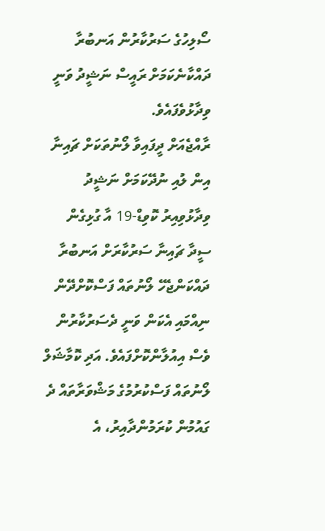ސޯލިހުގެ ސަރުކާރުން އަނބުރާ ދައްކާނެކަމަށް ރައީސް ނަޝީދު ވަނީ ވިދާޅުވެފައެވެ.
ރާއްޖެއަށް ދީފައިވާ ލޯނުތަކަށް ޗައިނާ އިން ލުއި ނުދޭކަމަށް ނަޝީދު ވިދާޅުވިއިރު ކޮވިޑް-19 އާ ގުޅިގެން ސީދާ ޗައިނާ ސަރުކާރަށް އަނބުރާ ދައްކަންޖެހޭ ލޯނުތައް ފަސްކޮށްދޭން ނިއްމައި އެކަން ވަނީ ދެސަރުކާރުން ވެސް އިއުލާންކޮށްފައެވެ. އަދި ކޮމާޝަލް ލޯނުތައް ފަސްކުރުމުގެ މަޝްވަރާތައް ދެ ގައުމުން ކުރަމުންދާއިރު، އެ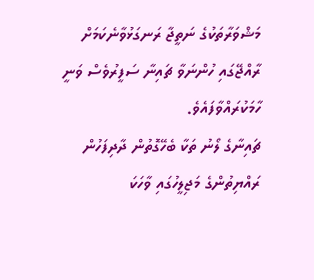މަޝްވަރާތަކުގެ ނަތީޖާ ރަނގަޅުވާނެކަމަށް ރާއްޖޭގައި ހުންނަވާ ޗައިނާ ސަފީރުވެސް ވަނީ ހާމަކުރައްވާފައެވެ.
ޗައިނާގެ ލޯނު ތަކާ ބެހޭގޮތުން ދާދިފަހުން ރައްޔިތުންގެ މަޖިލީހުގައި ވާހަކަ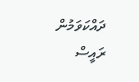ދައްކަވަމުން ރައީސް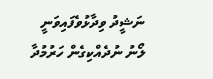ނަޝީދު ވިދާޅުވެފައިވަނީ ލޯނު ނުދެއްކިގެން ހަރުމުދާ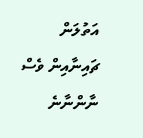އަތުލަން ޗައިނާއިން ވެސް ނާންނާނެ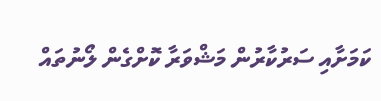ކަމަށާއި ސަރުކާރުން މަޝްވަރާ ކޮށްގެން ލޯނުތައް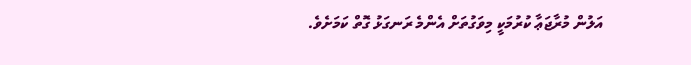އަލުން މުރާޖަޢާ ކުރުމަކީ މިވަގުތަށް އެންމެ ރަނގަޅު ގޮތް ކަމަށެވެ.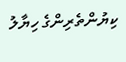ކިޔުންތެރިންގެ ހިޔާލު